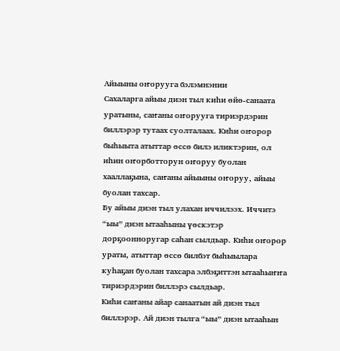Айыыны оҥорууга бэлэмнэнии
Сахаларга айыы диэн тыл киһи өйө-санаата уратыны, саҥаны оҥорууга тириэрдэрин биллэрэр тутаах суолталаах. Киһи оҥорор быһыыта атыттар өссө билэ иликтэрин, ол иһин оҥорботторун оҥоруу буолан хааллаҕына, саҥаны айыыны оҥоруу, айыы буолан тахсар.
Бу айыы диэн тыл улахан иччилээх. Иччитэ “ыы” диэн ытааһыны үөскэтэр дорҕоонноругар саһан сылдьар. Киһи оҥорор ураты, атыттар өссө билбэт быһыылара куһаҕан буолан тахсара элбэҕиттэн ытааһыҥҥа тириэрдэрин биллэрэ сылдьар.
Киһи саҥаны айар санаатын ай диэн тыл биллэрэр. Ай диэн тылга “ыы” диэн ытааһын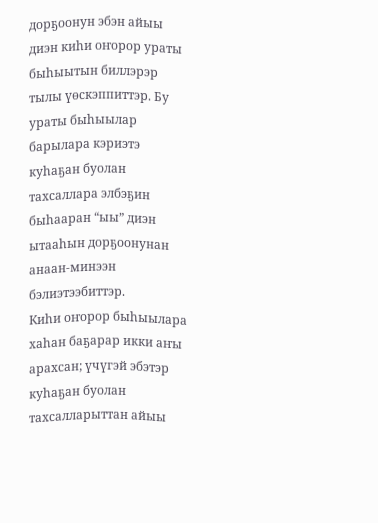дорҕоонун эбэн айыы диэн киһи оҥорор ураты быһыытын биллэрэр тылы үөскэппиттэр. Бу ураты быһыылар барылара кэриэтэ куһаҕан буолан тахсаллара элбэҕин быһааран “ыы” диэн ытааһын дорҕоонунан анаан-минээн бэлиэтээбиттэр.
Киһи оҥорор быһыылара хаһан баҕарар икки аҥы арахсан; үчүгэй эбэтэр куһаҕан буолан тахсалларыттан айыы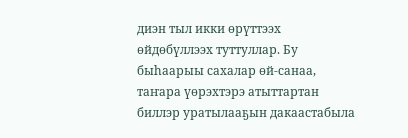диэн тыл икки өрүттээх өйдөбүллээх туттуллар. Бу быһаарыы сахалар өй-санаа, таҥара үөрэхтэрэ атыттартан биллэр уратылааҕын дакаастабыла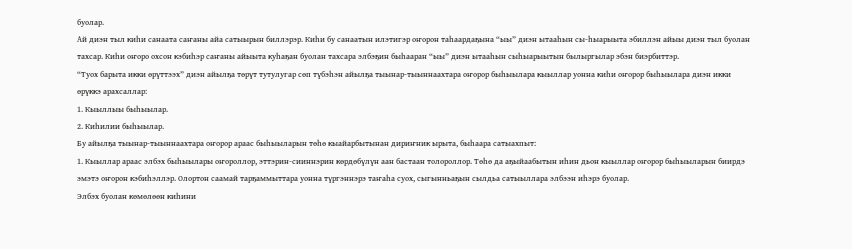буолар.
Ай диэн тыл киһи санаата саҥаны айа сатыырын биллэрэр. Киһи бу санаатын илэтигэр оҥорон таһаардаҕына “ыы” диэн ытааһын сы-һыарыыта эбиллэн айыы диэн тыл буолан тахсар. Киһи оҥоро охсон кэбиһэр саҥаны айыыта куһаҕан буолан тахсара элбэҕин быһааран “ыы” диэн ытааһын сыһыарыытын былыргылар эбэн биэрбиттэр.
“Туох барыта икки өрүттээх” диэн айылҕа төрүт тутулугар сөп түбэһэн айылҕа тыынар-тыыннаахтара оҥорор быһыылара кыыллар уонна киһи оҥорор быһыылара диэн икки өрүккэ арахсаллар:
1. Кыыллыы быһыылар.
2. Киһилии быһыылар.
Бу айылҕа тыынар-тыыннаахтара оҥорор араас быһыыларын төһө кыайарбытынан дириҥник ырыта, быһаара сатыахпыт:
1. Кыыллар араас элбэх быһыылары оҥороллор, эттэрин-сииннэрин көрдөбүлүн аан бастаан толороллор. Төһө да аҕыйаабытын иһин дьон кыыллар оҥорор быһыыларын биирдэ эмэтэ оҥорон кэбиһэллэр. Олортон саамай тарҕаммыттара уонна түргэннэрэ таҥаһа суох, сыгынньаҕын сылдьа сатыыллара элбээн иһэрэ буолар.
Элбэх буолан көмөлөөн киһини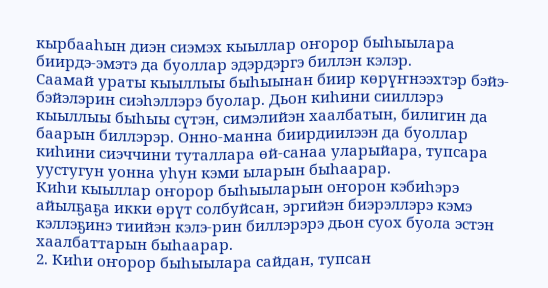кырбааһын диэн сиэмэх кыыллар оҥорор быһыылара биирдэ-эмэтэ да буоллар эдэрдэргэ биллэн кэлэр.
Саамай ураты кыыллыы быһыынан биир көрүҥнээхтэр бэйэ-бэйэлэрин сиэһэллэрэ буолар. Дьон киһини сииллэрэ кыыллыы быһыы сүтэн, симэлийэн хаалбатын, билигин да баарын биллэрэр. Онно-манна биирдиилээн да буоллар киһини сиэччини туталлара өй-санаа уларыйара, тупсара уустугун уонна уһун кэми ыларын быһаарар.
Киһи кыыллар оҥорор быһыыларын оҥорон кэбиһэрэ айылҕаҕа икки өрүт солбуйсан, эргийэн биэрэллэрэ кэмэ кэллэҕинэ тиийэн кэлэ-рин биллэрэрэ дьон суох буола эстэн хаалбаттарын быһаарар.
2. Киһи оҥорор быһыылара сайдан, тупсан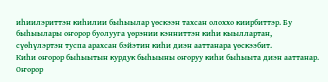иһиилэриттэн киһилии быһыылар үөскээн тахсан олоххо киирбиттэр. Бу быһыылары оҥорор буолууга үөрэнии кэнниттэн киһи кыыллартан, сүөһүлэртэн туспа арахсан бэйэтин киһи диэн ааттанара үөскээбит.
Киһи оҥорор быһыытын курдук быһыыны оҥоруу киһи быһыыта диэн ааттанар. Оҥорор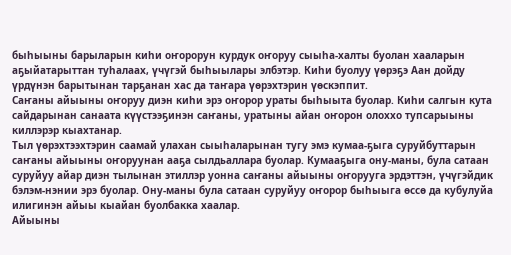быһыыны барыларын киһи оҥорорун курдук оҥоруу сыыһа-халты буолан хааларын аҕыйатарыттан туһалаах, үчүгэй быһыылары элбэтэр. Киһи буолуу үөрэҕэ Аан дойду үрдүнэн барытынан тарҕанан хас да таҥара үөрэхтэрин үөскэппит.
Саҥаны айыыны оҥоруу диэн киһи эрэ оҥорор ураты быһыыта буолар. Киһи салгын кута сайдарынан санаата күүстээҕинэн саҥаны, уратыны айан оҥорон олоххо тупсарыыны киллэрэр кыахтанар.
Тыл үөрэхтээхтэрин саамай улахан сыыһаларынан тугу эмэ кумаа-ҕыга суруйбуттарын саҥаны айыыны оҥоруунан ааҕа сылдьаллара буолар. Кумааҕыга ону-маны, була сатаан суруйуу айар диэн тылынан этиллэр уонна саҥаны айыыны оҥорууга эрдэттэн, үчүгэйдик бэлэм-нэнии эрэ буолар. Ону-маны була сатаан суруйуу оҥорор быһыыга өссө да кубулуйа илигинэн айыы кыайан буолбакка хаалар.
Айыыны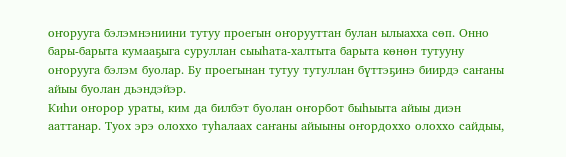оҥорууга бэлэмнэниини тутуу проегын оҥорууттан булан ылыахха сөп. Онно бары-барыта кумааҕыга суруллан сыыһата-халтыта барыта көнөн тутууну оҥорууга бэлэм буолар. Бу проегынан тутуу тутуллан бүттэҕинэ биирдэ саҥаны айыы буолан дьэндэйэр.
Киһи оҥорор ураты, ким да билбэт буолан оҥорбот быһыыта айыы диэн ааттанар. Туох эрэ олоххо туһалаах саҥаны айыыны оҥордоххо олоххо сайдыы,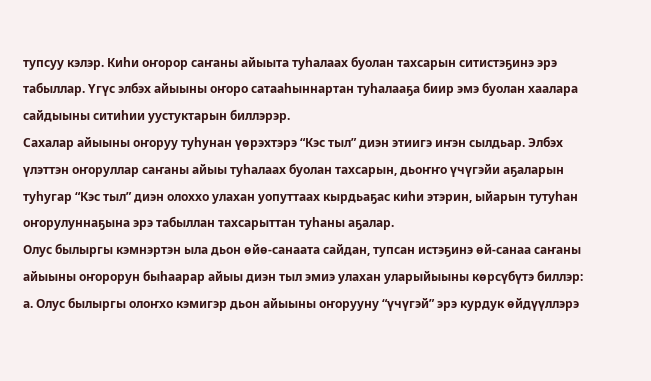тупсуу кэлэр. Киһи оҥорор саҥаны айыыта туһалаах буолан тахсарын ситистэҕинэ эрэ табыллар. Үгүс элбэх айыыны оҥоро сатааһыннартан туһалааҕа биир эмэ буолан хаалара сайдыыны ситиһии уустуктарын биллэрэр.
Сахалар айыыны оҥоруу туһунан үөрэхтэрэ “Кэс тыл” диэн этиигэ иҥэн сылдьар. Элбэх үлэттэн оҥоруллар саҥаны айыы туһалаах буолан тахсарын, дьоҥҥо үчүгэйи аҕаларын туһугар “Кэс тыл” диэн олоххо улахан уопуттаах кырдьаҕас киһи этэрин, ыйарын тутуһан оҥорулуннаҕына эрэ табыллан тахсарыттан туһаны аҕалар.
Олус былыргы кэмнэртэн ыла дьон өйө-санаата сайдан, тупсан истэҕинэ өй-санаа саҥаны айыыны оҥорорун быһаарар айыы диэн тыл эмиэ улахан уларыйыыны көрсүбүтэ биллэр:
а. Олус былыргы олоҥхо кэмигэр дьон айыыны оҥорууну “үчүгэй” эрэ курдук өйдүүллэрэ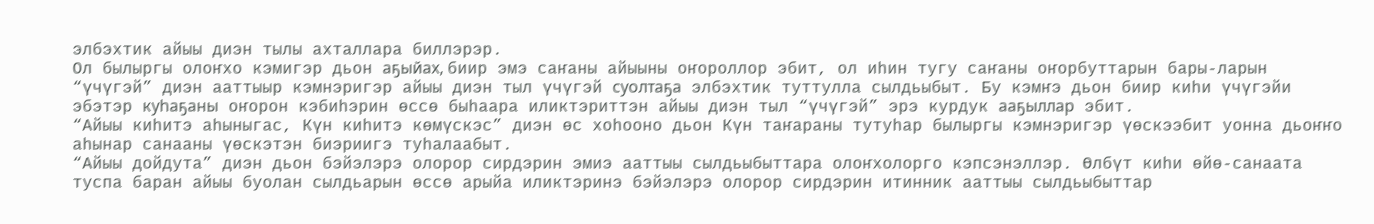элбэхтик айыы диэн тылы ахталлара биллэрэр.
Ол былыргы олоҥхо кэмигэр дьон аҕыйах, биир эмэ саҥаны айыыны оҥороллор эбит, ол иһин тугу саҥаны оҥорбуттарын бары-ларын “үчүгэй” диэн ааттыыр кэмнэригэр айыы диэн тыл үчүгэй суолтаҕа элбэхтик туттулла сылдьыбыт. Бу кэмҥэ дьон биир киһи үчүгэйи эбэтэр куһаҕаны оҥорон кэбиһэрин өссө быһаара иликтэриттэн айыы диэн тыл “үчүгэй” эрэ курдук ааҕыллар эбит.
“Айыы киһитэ аһыныгас, Күн киһитэ көмүскэс” диэн өс хоһооно дьон Күн таҥараны тутуһар былыргы кэмнэригэр үөскээбит уонна дьоҥҥо аһынар санааны үөскэтэн биэриигэ туһалаабыт.
“Айыы дойдута” диэн дьон бэйэлэрэ олорор сирдэрин эмиэ ааттыы сылдьыбыттара олоҥхолорго кэпсэнэллэр. Өлбүт киһи өйө-санаата туспа баран айыы буолан сылдьарын өссө арыйа иликтэринэ бэйэлэрэ олорор сирдэрин итинник ааттыы сылдьыбыттар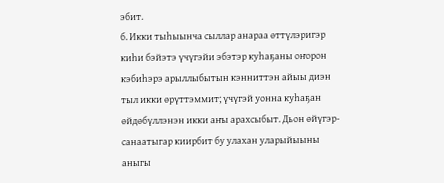эбит.
б. Икки тыһыынча сыллар анараа өттүлэригэр киһи бэйэтэ үчүгэйи эбэтэр куһаҕаны оҥорон кэбиһэрэ арыллыбытын кэнниттэн айыы диэн тыл икки өрүттэммит; үчүгэй уонна куһаҕан өйдөбүллэнэн икки аҥы арахсыбыт. Дьон өйүгэр-санаатыгар киирбит бу улахан уларыйыыны аныгы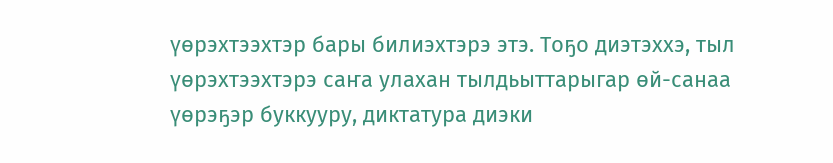үөрэхтээхтэр бары билиэхтэрэ этэ. Тоҕо диэтэххэ, тыл үөрэхтээхтэрэ саҥа улахан тылдьыттарыгар өй-санаа үөрэҕэр буккууру, диктатура диэки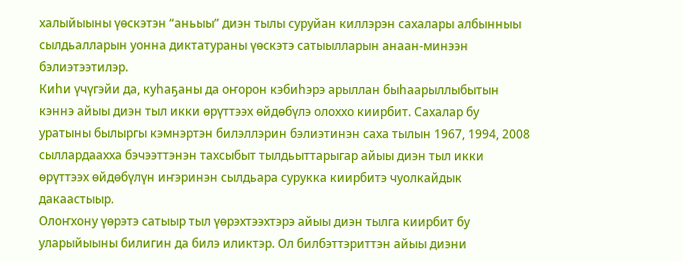халыйыыны үөскэтэн “аньыы” диэн тылы суруйан киллэрэн сахалары албынныы сылдьалларын уонна диктатураны үөскэтэ сатыылларын анаан-минээн бэлиэтээтилэр.
Киһи үчүгэйи да, куһаҕаны да оҥорон кэбиһэрэ арыллан быһаарыллыбытын кэннэ айыы диэн тыл икки өрүттээх өйдөбүлэ олоххо киирбит. Сахалар бу уратыны былыргы кэмнэртэн билэллэрин бэлиэтинэн саха тылын 1967, 1994, 2008 сыллардаахха бэчээттэнэн тахсыбыт тылдьыттарыгар айыы диэн тыл икки өрүттээх өйдөбүлүн иҥэринэн сылдьара сурукка киирбитэ чуолкайдык дакаастыыр.
Олоҥхону үөрэтэ сатыыр тыл үөрэхтээхтэрэ айыы диэн тылга киирбит бу уларыйыыны билигин да билэ иликтэр. Ол билбэттэриттэн айыы диэни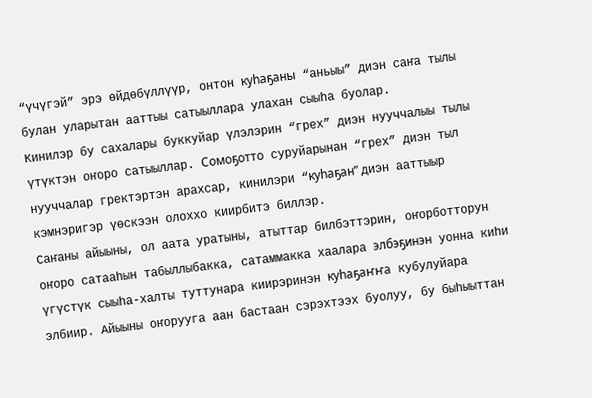“үчүгэй” эрэ өйдөбүллүүр, онтон куһаҕаны “аньыы” диэн саҥа тылы булан уларытан ааттыы сатыыллара улахан сыыһа буолар.
Кинилэр бу сахалары буккуйар үлэлэрин “грех” диэн нууччалыы тылы үтүктэн оҥоро сатыыллар. Сомоҕотто суруйарынан “грех” диэн тыл нууччалар гректэртэн арахсар, кинилэри “куһаҕан” диэн ааттыыр кэмнэригэр үөскээн олоххо киирбитэ биллэр.
Саҥаны айыыны, ол аата уратыны, атыттар билбэттэрин, оҥорботторун оҥоро сатааһын табыллыбакка, сатаммакка хаалара элбэҕинэн уонна киһи үгүстүк сыыһа-халты туттунара киирэринэн куһаҕаҥҥа кубулуйара элбиир. Айыыны оҥорууга аан бастаан сэрэхтээх буолуу, бу быһыыттан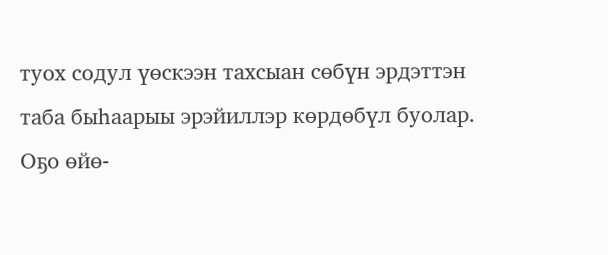туох содул үөскээн тахсыан сөбүн эрдэттэн таба быһаарыы эрэйиллэр көрдөбүл буолар.
Оҕо өйө-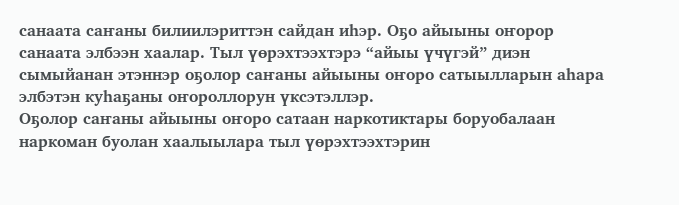санаата саҥаны билиилэриттэн сайдан иһэр. Оҕо айыыны оҥорор санаата элбээн хаалар. Тыл үөрэхтээхтэрэ “айыы үчүгэй” диэн сымыйанан этэннэр оҕолор саҥаны айыыны оҥоро сатыылларын аһара элбэтэн куһаҕаны оҥороллорун үксэтэллэр.
Оҕолор саҥаны айыыны оҥоро сатаан наркотиктары боруобалаан наркоман буолан хаалыылара тыл үөрэхтээхтэрин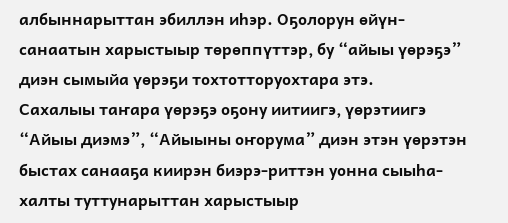албыннарыттан эбиллэн иһэр. Оҕолорун өйүн-санаатын харыстыыр төрөппүттэр, бу “айыы үөрэҕэ” диэн сымыйа үөрэҕи тохтотторуохтара этэ.
Сахалыы таҥара үөрэҕэ оҕону иитиигэ, үөрэтиигэ “Айыы диэмэ”, “Айыыны оҥорума” диэн этэн үөрэтэн быстах санааҕа киирэн биэрэ-риттэн уонна сыыһа-халты туттунарыттан харыстыыр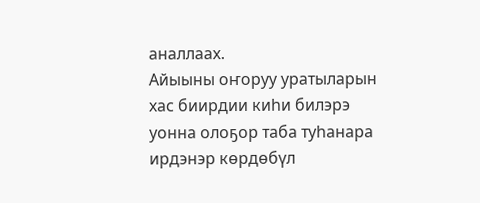аналлаах.
Айыыны оҥоруу уратыларын хас биирдии киһи билэрэ уонна олоҕор таба туһанара ирдэнэр көрдөбүл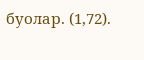буолар. (1,72).